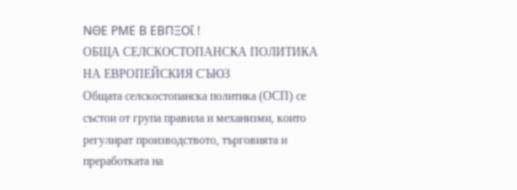ΝΘΕ ΡΜΕ Β ΕΒΠΞΟΐ !
ОБЩА СЕЛСКОСТОПАНСКА ПОЛИТИКА НА ЕВРОПЕЙСКИЯ СЪЮЗ
Общата селскостопанска политика (ОСП) се състои от група правила и механизми, които регулират производството, търговията и преработката на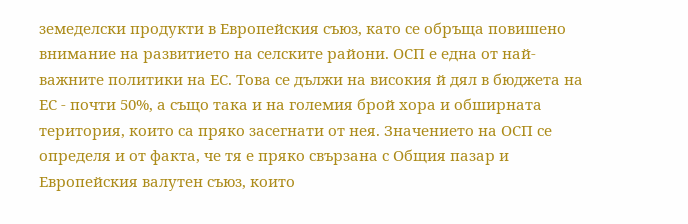земеделски продукти в Европейския съюз, като се обръща повишено внимание на развитието на селските райони. ОСП е една от най-важните политики на ЕС. Това се дължи на високия й дял в бюджета на ЕС - почти 50%, а също така и на големия брой хора и обширната територия, които са пряко засегнати от нея. Значението на ОСП се определя и от факта, че тя е пряко свързана с Общия пазар и Европейския валутен съюз, които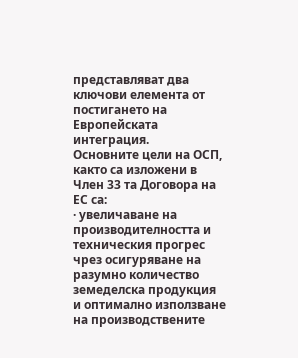представляват два ключови елемента от постигането на Европейската интеграция.
Основните цели на ОСП, както са изложени в Член 33 та Договора на ЕС са:
· увеличаване на производителността и техническия прогрес чрез осигуряване на разумно количество земеделска продукция и оптимално използване на производствените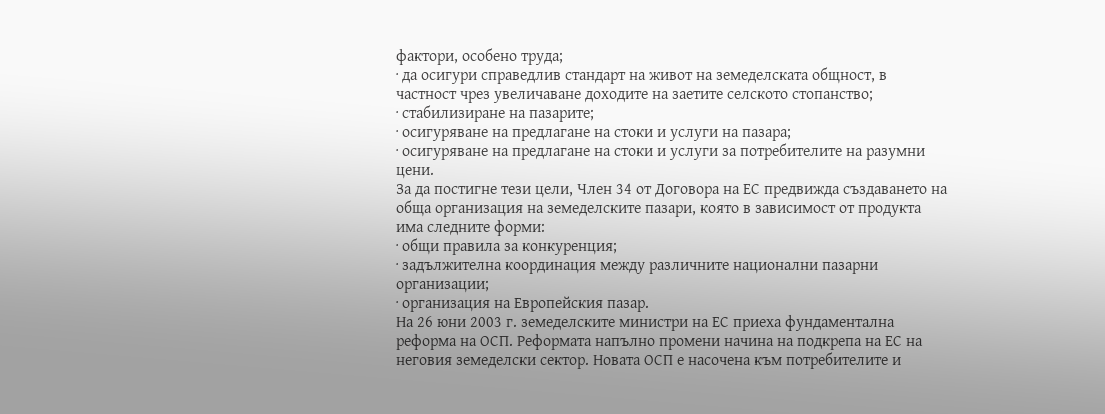фактори, особено труда;
· да осигури справедлив стандарт на живот на земеделската общност, в частност чрез увеличаване доходите на заетите селското стопанство;
· стабилизиране на пазарите;
· осигуряване на предлагане на стоки и услуги на пазара;
· осигуряване на предлагане на стоки и услуги за потребителите на разумни цени.
За да постигне тези цели, Член 34 от Договора на ЕС предвижда създаването на обща организация на земеделските пазари, която в зависимост от продукта има следните форми:
· общи правила за конкуренция;
· задължителна координация между различните национални пазарни организации;
· организация на Европейския пазар.
На 26 юни 2003 г. земеделските министри на ЕС приеха фундаментална реформа на ОСП. Реформата напълно промени начина на подкрепа на ЕС на неговия земеделски сектор. Новата ОСП е насочена към потребителите и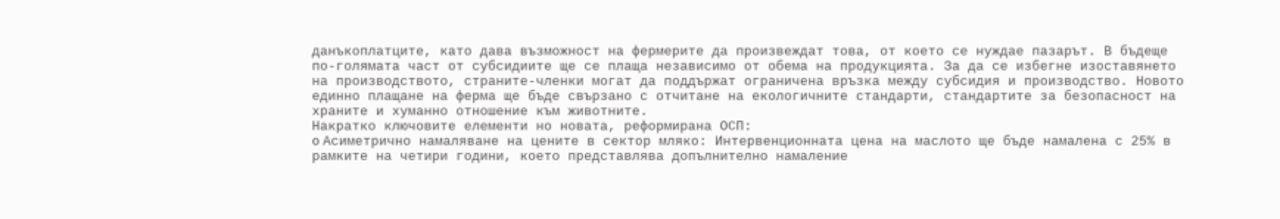данъкоплатците, като дава възможност на фермерите да произвеждат това, от което се нуждае пазарът. В бъдеще по-голямата част от субсидиите ще се плаща независимо от обема на продукцията. За да се избегне изоставянето на производството, страните-членки могат да поддържат ограничена връзка между субсидия и производство. Новото единно плащане на ферма ще бъде свързано с отчитане на екологичните стандарти, стандартите за безопасност на храните и хуманно отношение към животните.
Накратко ключовите елементи но новата, реформирана ОСП:
o Асиметрично намаляване на цените в сектор мляко: Интервенционната цена на маслото ще бъде намалена с 25% в рамките на четири години, което представлява допълнително намаление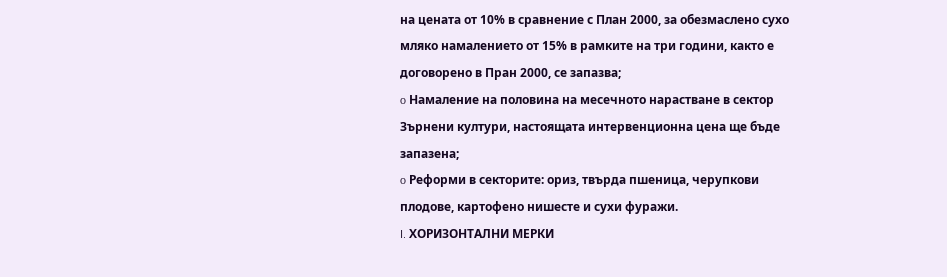на цената от 10% в сравнение с План 2000, за обезмаслено сухо мляко намалението от 15% в рамките на три години, както е договорено в Пран 2000, се запазва;
o Намаление на половина на месечното нарастване в сектор Зърнени култури, настоящата интервенционна цена ще бъде запазена;
o Реформи в секторите: ориз, твърда пшеница, черупкови плодове, картофено нишесте и сухи фуражи.
I. ХОРИЗОНТАЛНИ МЕРКИ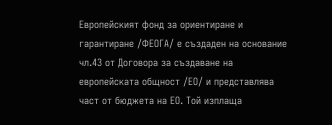Европейският фонд за ориентиране и гарантиране /ФЕОГА/ е създаден на основание чл.43 от Договора за създаване на европейската общност /ЕО/ и представлява част от бюджета на ЕО. Той изплаща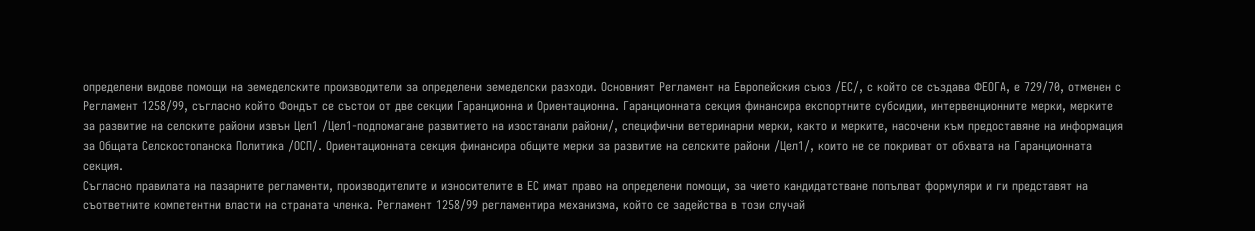определени видове помощи на земеделските производители за определени земеделски разходи. Основният Регламент на Европейския съюз /ЕС/, с който се създава ФЕОГА, е 729/70, отменен с Регламент 1258/99, съгласно който Фондът се състои от две секции Гаранционна и Ориентационна. Гаранционната секция финансира експортните субсидии, интервенционните мерки, мерките за развитие на селските райони извън Цел1 /Цел1-подпомагане развитието на изостанали райони/, специфични ветеринарни мерки, както и мерките, насочени към предоставяне на информация за Общата Селскостопанска Политика /ОСП/. Ориентационната секция финансира общите мерки за развитие на селските райони /Цел1/, които не се покриват от обхвата на Гаранционната секция.
Съгласно правилата на пазарните регламенти, производителите и износителите в ЕС имат право на определени помощи, за чието кандидатстване попълват формуляри и ги представят на съответните компетентни власти на страната членка. Регламент 1258/99 регламентира механизма, който се задейства в този случай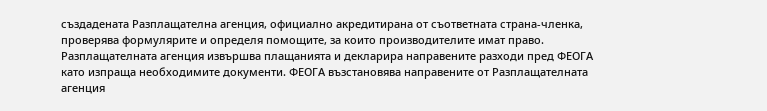създадената Разплащателна агенция, официално акредитирана от съответната страна-членка, проверява формулярите и определя помощите, за които производителите имат право. Разплащателната агенция извършва плащанията и декларира направените разходи пред ФЕОГА като изпраща необходимите документи. ФЕОГА възстановява направените от Разплащателната агенция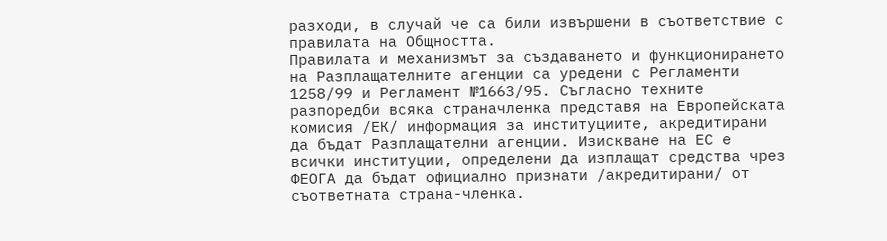разходи, в случай че са били извършени в съответствие с правилата на Общността.
Правилата и механизмът за създаването и функционирането на Разплащателните агенции са уредени с Регламенти 1258/99 и Регламент №1663/95. Съгласно техните разпоредби всяка страначленка представя на Европейската комисия /ЕК/ информация за институциите, акредитирани да бъдат Разплащателни агенции. Изискване на ЕС е всички институции, определени да изплащат средства чрез ФЕОГА да бъдат официално признати /акредитирани/ от съответната страна-членка.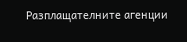Разплащателните агенции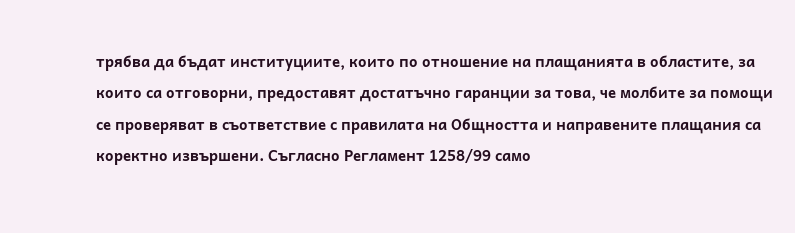трябва да бъдат институциите, които по отношение на плащанията в областите, за които са отговорни, предоставят достатъчно гаранции за това, че молбите за помощи се проверяват в съответствие с правилата на Общността и направените плащания са коректно извършени. Съгласно Регламент 1258/99 само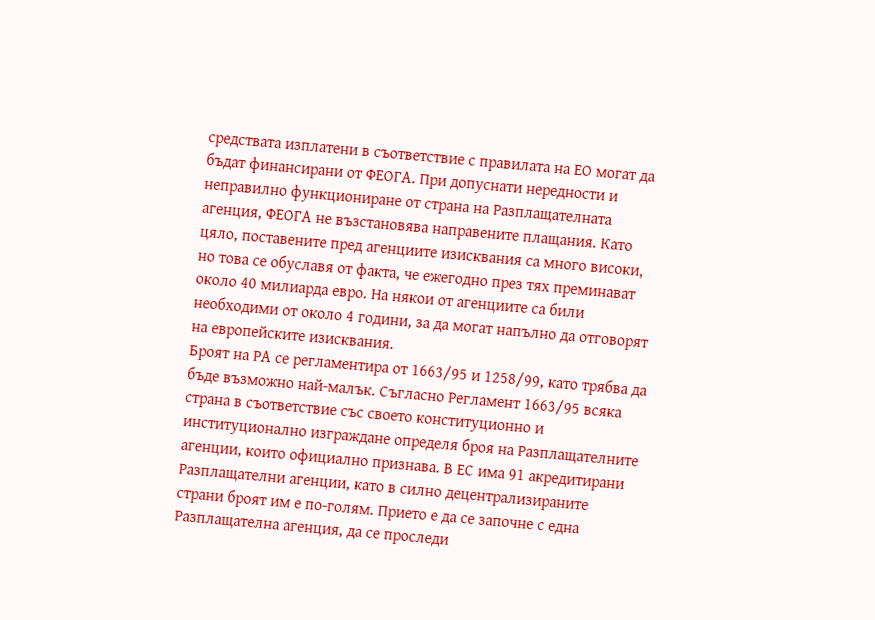средствата изплатени в съответствие с правилата на ЕО могат да бъдат финансирани от ФЕОГА. При допуснати нередности и неправилно функциониране от страна на Разплащателната агенция, ФЕОГА не възстановява направените плащания. Като цяло, поставените пред агенциите изисквания са много високи, но това се обуславя от факта, че ежегодно през тях преминават около 40 милиарда евро. На някои от агенциите са били необходими от около 4 години, за да могат напълно да отговорят на европейските изисквания.
Броят на РА се регламентира от 1663/95 и 1258/99, като трябва да бъде възможно най-малък. Съгласно Регламент 1663/95 всяка страна в съответствие със своето конституционно и институционално изграждане определя броя на Разплащателните агенции, които официално признава. В ЕС има 91 акредитирани Разплащателни агенции, като в силно децентрализираните страни броят им е по-голям. Прието е да се започне с една Разплащателна агенция, да се проследи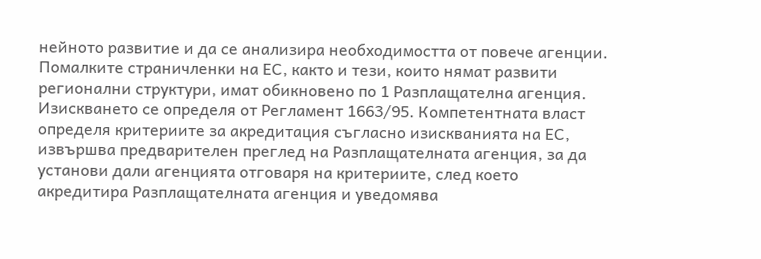нейното развитие и да се анализира необходимостта от повече агенции. Помалките страничленки на ЕС, както и тези, които нямат развити регионални структури, имат обикновено по 1 Разплащателна агенция.
Изискването се определя от Регламент 1663/95. Компетентната власт определя критериите за акредитация съгласно изискванията на ЕС, извършва предварителен преглед на Разплащателната агенция, за да установи дали агенцията отговаря на критериите, след което акредитира Разплащателната агенция и уведомява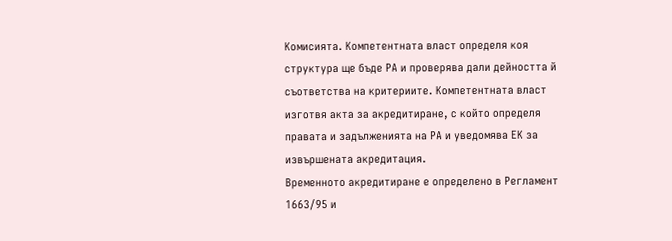Комисията. Компетентната власт определя коя структура ще бъде РА и проверява дали дейността й съответства на критериите. Компетентната власт изготвя акта за акредитиране, с който определя правата и задълженията на РА и уведомява ЕК за извършената акредитация.
Временното акредитиране е определено в Регламент 1663/95 и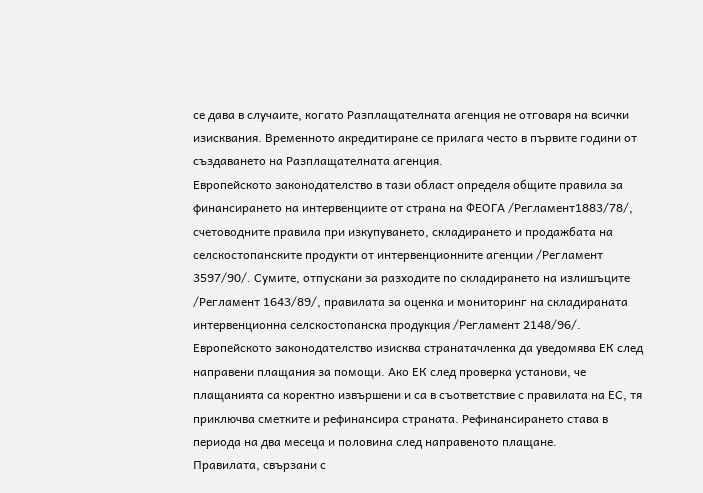се дава в случаите, когато Разплащателната агенция не отговаря на всички изисквания. Временното акредитиране се прилага често в първите години от създаването на Разплащателната агенция.
Европейското законодателство в тази област определя общите правила за финансирането на интервенциите от страна на ФЕОГА /Регламент1883/78/, счетоводните правила при изкупуването, складирането и продажбата на селскостопанските продукти от интервенционните агенции /Регламент 3597/90/. Сумите, отпускани за разходите по складирането на излишъците /Регламент 1643/89/, правилата за оценка и мониторинг на складираната интервенционна селскостопанска продукция /Регламент 2148/96/.
Европейското законодателство изисква странатачленка да уведомява ЕК след направени плащания за помощи. Ако ЕК след проверка установи, че плащанията са коректно извършени и са в съответствие с правилата на ЕС, тя приключва сметките и рефинансира страната. Рефинансирането става в периода на два месеца и половина след направеното плащане.
Правилата, свързани с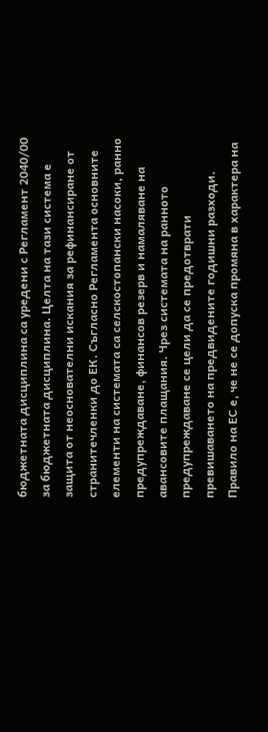бюджетната дисциплина са уредени с Регламент 2040/00 за бюджетната дисциплина. Целта на тази система е защита от неоснователни искания за рефинансиране от странитечленки до ЕК. Съгласно Регламента основните елементи на системата са селскостопански насоки, ранно предупреждаване, финансов резерв и намаляване на авансовите плащания. Чрез системата на ранното предупреждаване се цели да се предотврати превишаването на предвидените годишни разходи. Правило на ЕС е, че не се допуска промяна в характера на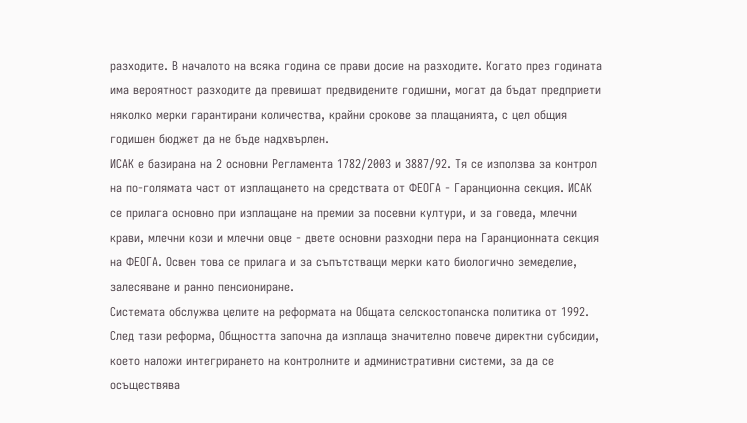разходите. В началото на всяка година се прави досие на разходите. Когато през годината има вероятност разходите да превишат предвидените годишни, могат да бъдат предприети няколко мерки гарантирани количества, крайни срокове за плащанията, с цел общия годишен бюджет да не бъде надхвърлен.
ИСАК е базирана на 2 основни Регламента 1782/2003 и 3887/92. Тя се използва за контрол на по-голямата част от изплащането на средствата от ФЕОГА - Гаранционна секция. ИСАК се прилага основно при изплащане на премии за посевни култури, и за говеда, млечни крави, млечни кози и млечни овце - двете основни разходни пера на Гаранционната секция на ФЕОГА. Освен това се прилага и за съпътстващи мерки като биологично земеделие, залесяване и ранно пенсиониране.
Системата обслужва целите на реформата на Общата селскостопанска политика от 1992. След тази реформа, Общността започна да изплаща значително повече директни субсидии, което наложи интегрирането на контролните и административни системи, за да се осъществява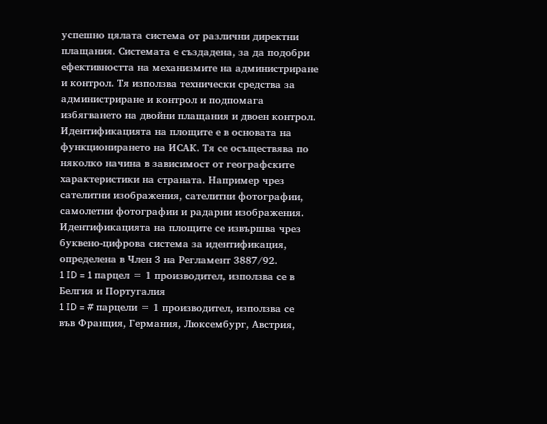успешно цялата система от различни директни плащания. Системата е създадена, за да подобри ефективността на механизмите на администриране и контрол. Тя използва технически средства за администриране и контрол и подпомага избягването на двойни плащания и двоен контрол.
Идентификацията на площите е в основата на функционирането на ИСАК. Тя се осъществява по няколко начина в зависимост от географските характеристики на страната. Например чрез сателитни изображения, сателитни фотографии, самолетни фотографии и радарни изображения. Идентификацията на площите се извършва чрез буквено-цифрова система за идентификация, определена в Член 3 на Регламент 3887/92.
1 ID = 1 парцел = 1 производител, използва се в Белгия и Португалия
1 ID = # парцели = 1 производител, използва се във Франция, Германия, Люксембург, Австрия,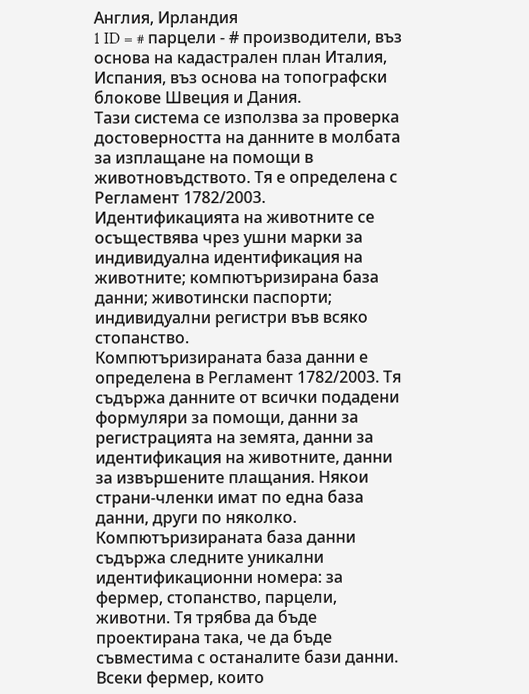Англия, Ирландия
1 ID = # парцели - # производители, въз основа на кадастрален план Италия, Испания, въз основа на топографски блокове Швеция и Дания.
Тази система се използва за проверка достоверността на данните в молбата за изплащане на помощи в животновъдството. Тя е определена с Регламент 1782/2003.
Идентификацията на животните се осъществява чрез ушни марки за индивидуална идентификация на животните; компютъризирана база данни; животински паспорти; индивидуални регистри във всяко стопанство.
Компютъризираната база данни е определена в Регламент 1782/2003. Тя съдържа данните от всички подадени формуляри за помощи, данни за регистрацията на земята, данни за идентификация на животните, данни за извършените плащания. Някои страни-членки имат по една база данни, други по няколко. Компютъризираната база данни съдържа следните уникални идентификационни номера: за фермер, стопанство, парцели, животни. Тя трябва да бъде проектирана така, че да бъде съвместима с останалите бази данни. Всеки фермер, които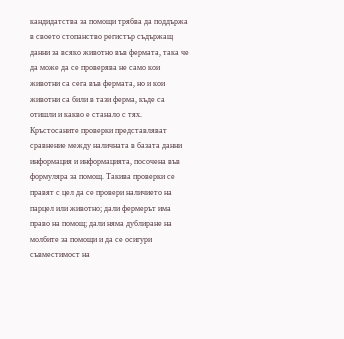кандидатства за помощи трябва да поддържа в своето стопанство регистър съдържащ данни за всяко животно във фермата, така че да може да се проверява не само кои животни са сега във фермата, но и кои животни са били в тази ферма, къде са отишли и какво е станало с тях.
Кръстосаните проверки представляват сравнение между наличната в базата данни информация и информацията, посочена във формуляра за помощ. Такива проверки се правят с цел да се провери наличието на парцел или животно; дали фермерът има право на помощ; дали няма дублиране на молбите за помощи и да се осигури съвместимост на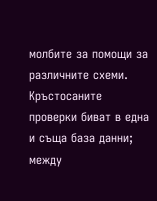молбите за помощи за различните схеми. Кръстосаните проверки биват в една и съща база данни; между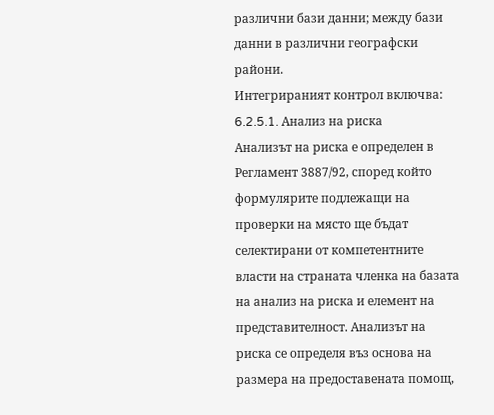различни бази данни; между бази данни в различни географски райони.
Интегрираният контрол включва:
6.2.5.1. Aнализ на риска
Анализът на риска е определен в Регламент 3887/92, според който формулярите подлежащи на проверки на място ще бъдат селектирани от компетентните власти на страната членка на базата на анализ на риска и елемент на представителност. Анализът на риска се определя въз основа на размера на предоставената помощ,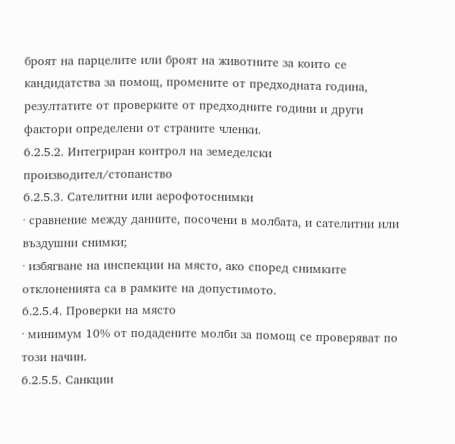броят на парцелите или броят на животните за които се кандидатства за помощ, промените от предходната година, резултатите от проверките от предходните години и други фактори определени от страните членки.
6.2.5.2. Интегриран контрол на земеделски производител/стопанство
6.2.5.3. Сателитни или аерофотоснимки
· сравнение между данните, посочени в молбата, и сателитни или въздушни снимки;
· избягване на инспекции на място, ако според снимките отклоненията са в рамките на допустимото.
6.2.5.4. Проверки на място
· минимум 10% от подадените молби за помощ се проверяват по този начин.
6.2.5.5. Санкции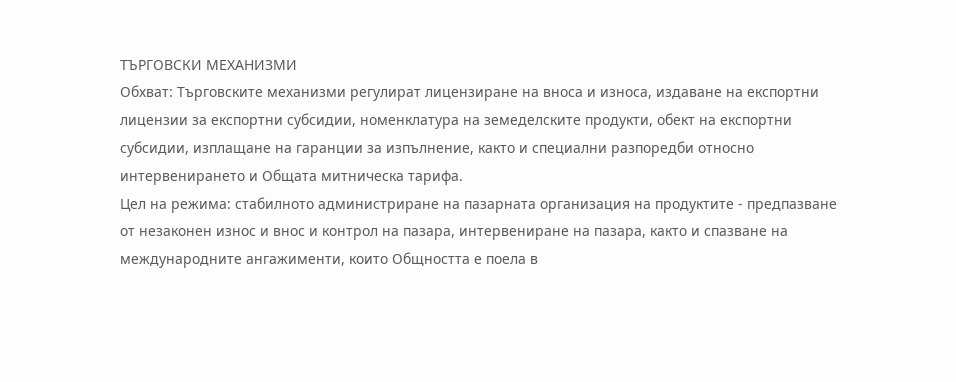ТЪРГОВСКИ МЕХАНИЗМИ
Обхват: Търговските механизми регулират лицензиране на вноса и износа, издаване на експортни лицензии за експортни субсидии, номенклатура на земеделските продукти, обект на експортни субсидии, изплащане на гаранции за изпълнение, както и специални разпоредби относно интервенирането и Общата митническа тарифа.
Цел на режима: стабилното администриране на пазарната организация на продуктите - предпазване от незаконен износ и внос и контрол на пазара, интервениране на пазара, както и спазване на международните ангажименти, които Общността е поела в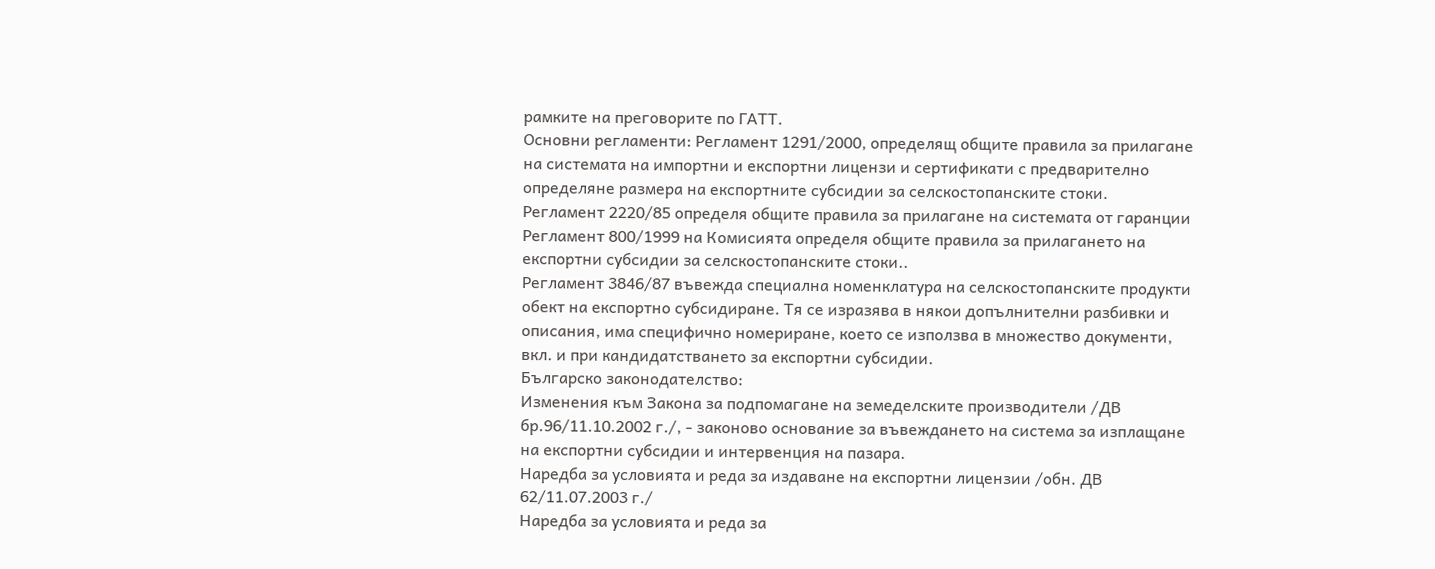рамките на преговорите по ГАТТ.
Основни регламенти: Регламент 1291/2000, определящ общите правила за прилагане на системата на импортни и експортни лицензи и сертификати с предварително определяне размера на експортните субсидии за селскостопанските стоки.
Регламент 2220/85 определя общите правила за прилагане на системата от гаранции
Регламент 800/1999 на Комисията определя общите правила за прилагането на експортни субсидии за селскостопанските стоки..
Регламент 3846/87 въвежда специална номенклатура на селскостопанските продукти обект на експортно субсидиране. Тя се изразява в някои допълнителни разбивки и описания, има специфично номериране, което се използва в множество документи, вкл. и при кандидатстването за експортни субсидии.
Българско законодателство:
Изменения към Закона за подпомагане на земеделските производители /ДВ бр.96/11.10.2002 г./, - законово основание за въвеждането на система за изплащане на експортни субсидии и интервенция на пазара.
Наредба за условията и реда за издаване на експортни лицензии /обн. ДВ 62/11.07.2003 г./
Наредба за условията и реда за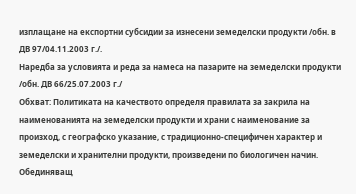изплащане на експортни субсидии за изнесени земеделски продукти /обн. в ДВ 97/04.11.2003 г./.
Наредба за условията и реда за намеса на пазарите на земеделски продукти /обн. ДВ 66/25.07.2003 г./
Обхват: Политиката на качеството определя правилата за закрила на наименованията на земеделски продукти и храни с наименование за произход, с географско указание, с традиционно-специфичен характер и земеделски и хранителни продукти, произведени по биологичен начин. Обединяващ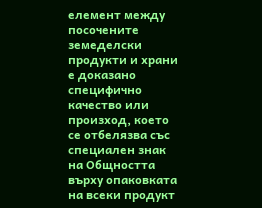елемент между посочените земеделски продукти и храни е доказано специфично качество или произход, което се отбелязва със специален знак на Общността върху опаковката на всеки продукт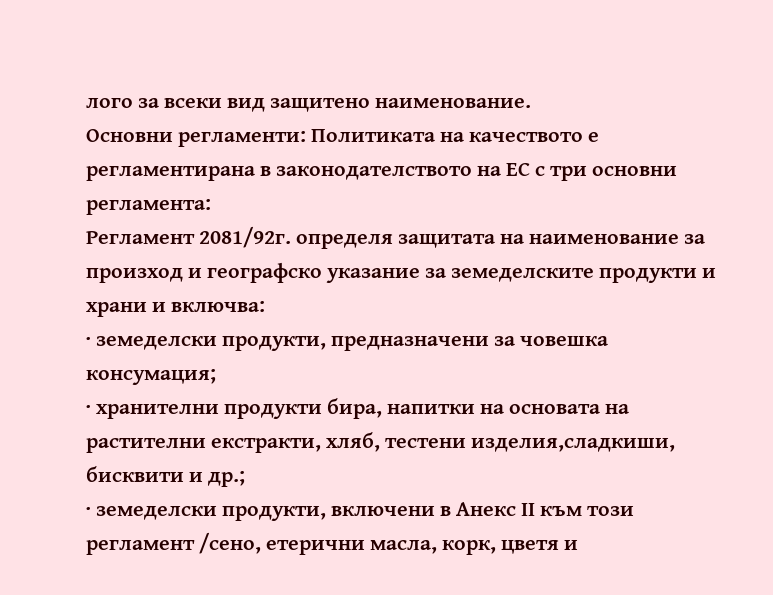лого за всеки вид защитено наименование.
Основни регламенти: Политиката на качеството е регламентирана в законодателството на ЕС с три основни регламента:
Регламент 2081/92г. определя защитата на наименование за произход и географско указание за земеделските продукти и храни и включва:
· земеделски продукти, предназначени за човешка консумация;
· хранителни продукти бира, напитки на основата на растителни екстракти, хляб, тестени изделия,сладкиши, бисквити и др.;
· земеделски продукти, включени в Анекс ІІ към този регламент /сено, етерични масла, корк, цветя и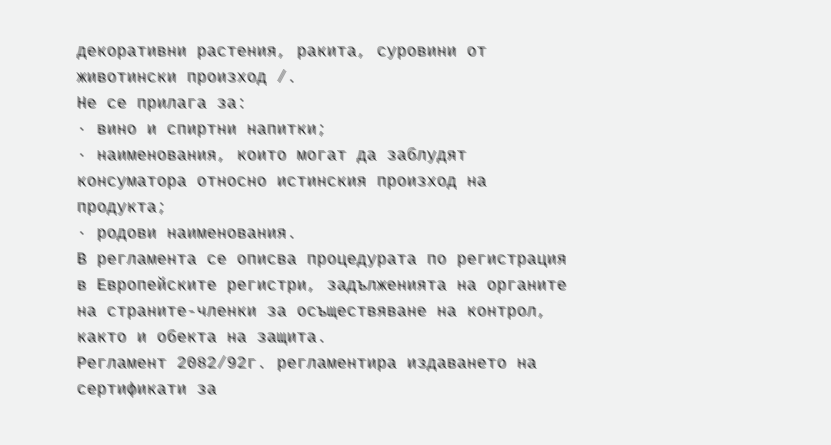декоративни растения, ракита, суровини от животински произход /.
Не се прилага за:
· вино и спиртни напитки;
· наименования, които могат да заблудят консуматора относно истинския произход на продукта;
· родови наименования.
В регламента се описва процедурата по регистрация в Европейските регистри, задълженията на органите на страните-членки за осъществяване на контрол, както и обекта на защита.
Регламент 2082/92г. регламентира издаването на сертификати за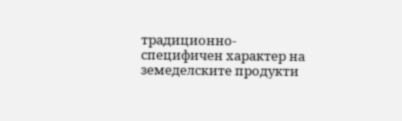традиционно-специфичен характер на земеделските продукти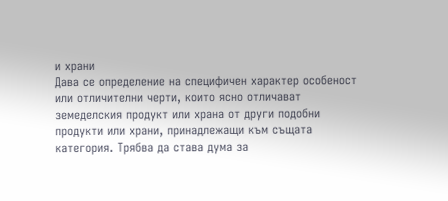и храни
Дава се определение на специфичен характер особеност или отличителни черти, които ясно отличават земеделския продукт или храна от други подобни продукти или храни, принадлежащи към същата категория. Трябва да става дума за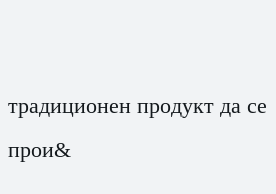традиционен продукт да се прои&